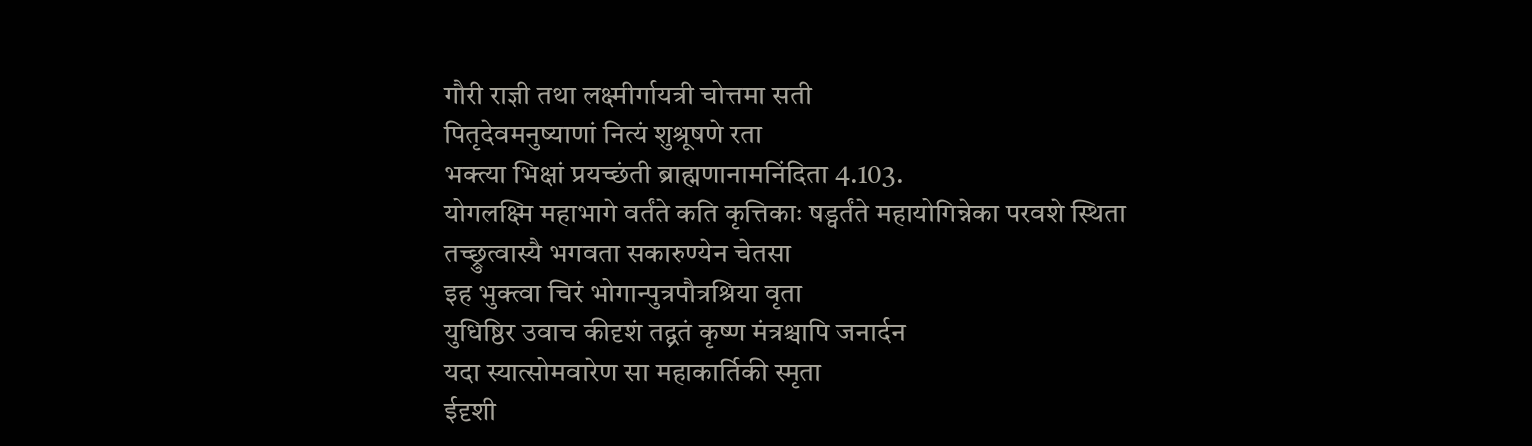गौरी राज्ञी तथा लक्ष्मीर्गायत्री चोत्तमा सती
पितृदेवमनुष्याणां नित्यं शुश्रूषणे रता
भक्त्या भिक्षां प्रयच्छंती ब्राह्मणानामनिंदिता 4.103.
योगलक्ष्मि महाभागे वर्तंते कति कृत्तिकाः षड्वर्तंते महायोगिन्नेका परवशे स्थिता
तच्छ्रुत्वास्यै भगवता सकारुण्येन चेतसा
इह भुक्त्वा चिरं भोगान्पुत्रपौत्रश्रिया वृता
युधिष्ठिर उवाच कीदृशं तद्व्रतं कृष्ण मंत्रश्चापि जनार्दन
यदा स्यात्सोमवारेण सा महाकार्तिकी स्मृता
ईदृशी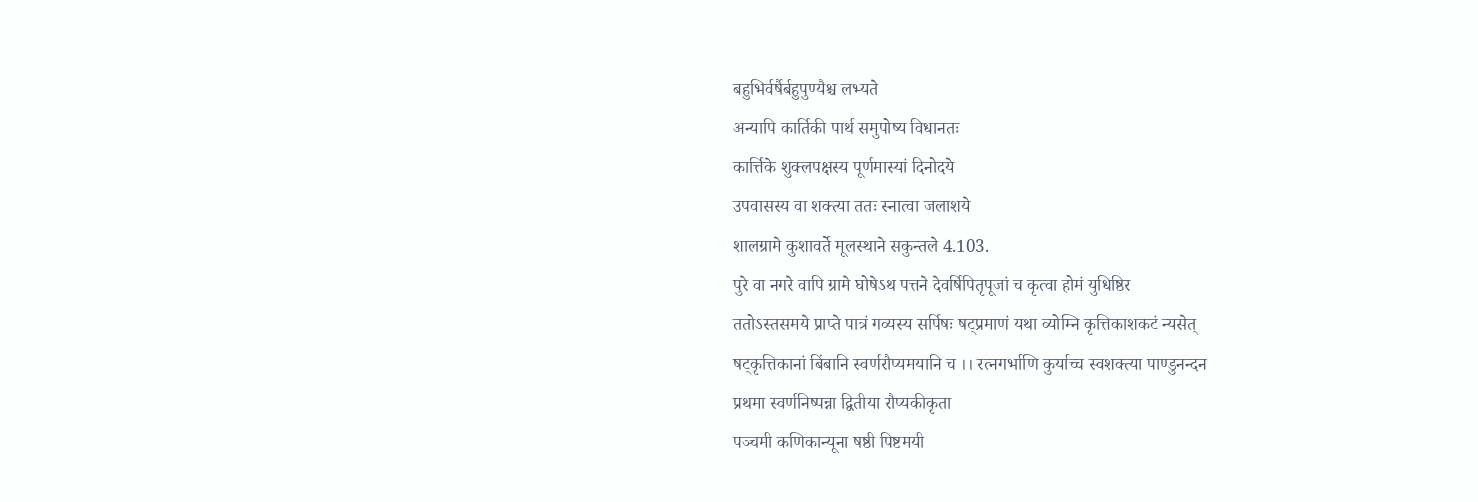बहुभिर्वर्षैर्बहुपुण्यैश्च लभ्यते
अन्यापि कार्तिकी पार्थ समुपोष्य विधानतः
कार्त्तिके शुक्लपक्षस्य पूर्णमास्यां दिनोदये
उपवासस्य वा शक्त्या ततः स्नात्वा जलाशये
शालग्रामे कुशावर्ते मूलस्थाने सकुन्तले 4.103.
पुरे वा नगरे वापि ग्रामे घोषेऽथ पत्तने देवर्षिपितृपूजां च कृत्वा होमं युधिष्ठिर
ततोऽस्तसमये प्राप्ते पात्रं गव्यस्य सर्पिषः षट्प्रमाणं यथा व्योम्नि कृत्तिकाशकटं न्यसेत्
षट्कृत्तिकानां बिंबानि स्वर्णरौप्यमयानि च ।। रत्नगर्भाणि कुर्याच्च स्वशक्त्या पाण्डुनन्दन
प्रथमा स्वर्णनिष्पन्ना द्वितीया रौप्यकीकृता
पञ्चमी कणिकान्यूना षष्ठी पिष्टमयी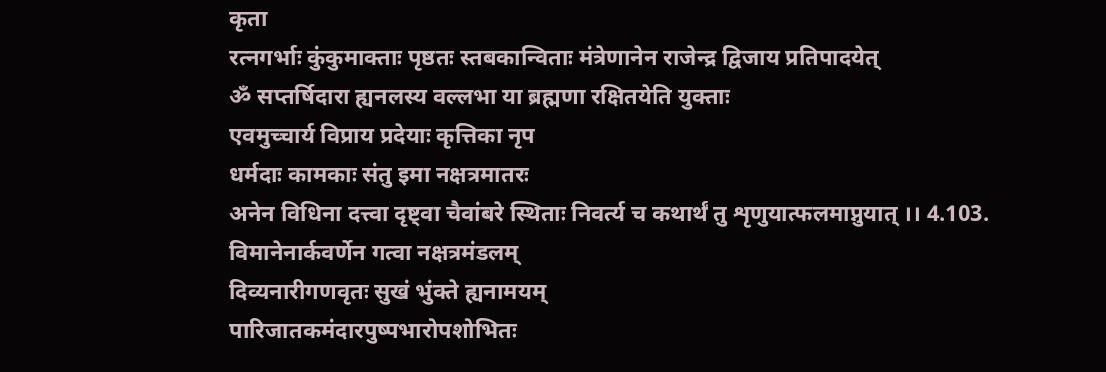कृता
रत्नगर्भाः कुंकुमाक्ताः पृष्ठतः स्तबकान्विताः मंत्रेणानेन राजेन्द्र द्विजाय प्रतिपादयेत्
ॐ सप्तर्षिदारा ह्यनलस्य वल्लभा या ब्रह्मणा रक्षितयेति युक्ताः
एवमुच्चार्य विप्राय प्रदेयाः कृत्तिका नृप
धर्मदाः कामकाः संतु इमा नक्षत्रमातरः
अनेन विधिना दत्त्वा दृष्ट्वा चैवांबरे स्थिताः निवर्त्य च कथार्थं तु शृणुयात्फलमाप्नुयात् ।। 4.103.
विमानेनार्कवर्णेन गत्वा नक्षत्रमंडलम्
दिव्यनारीगणवृतः सुखं भुंक्ते ह्यनामयम्
पारिजातकमंदारपुष्पभारोपशोभितः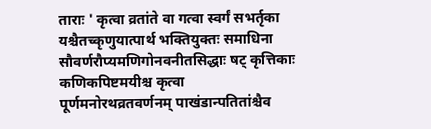ताराः ' कृत्वा व्रतांते वा गत्वा स्वर्गं सभर्तृका
यश्चैतच्कृणुयात्पार्थ भक्तियुक्तः समाधिना
सौवर्णरौप्यमणिगोनवनीतसिद्धाः षट् कृत्तिकाः कणिकपिष्टमयीश्च कृत्वा
पूर्णमनोरथव्रतवर्णनम् पाखंडान्पतितांश्चैव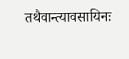तथैवान्त्यावसायिनः